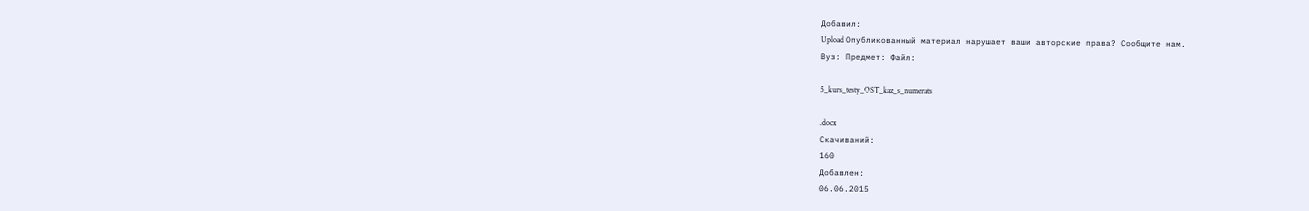Добавил:
Upload Опубликованный материал нарушает ваши авторские права? Сообщите нам.
Вуз: Предмет: Файл:

5_kurs_testy_OST_kaz_s_numerats

.docx
Скачиваний:
160
Добавлен:
06.06.2015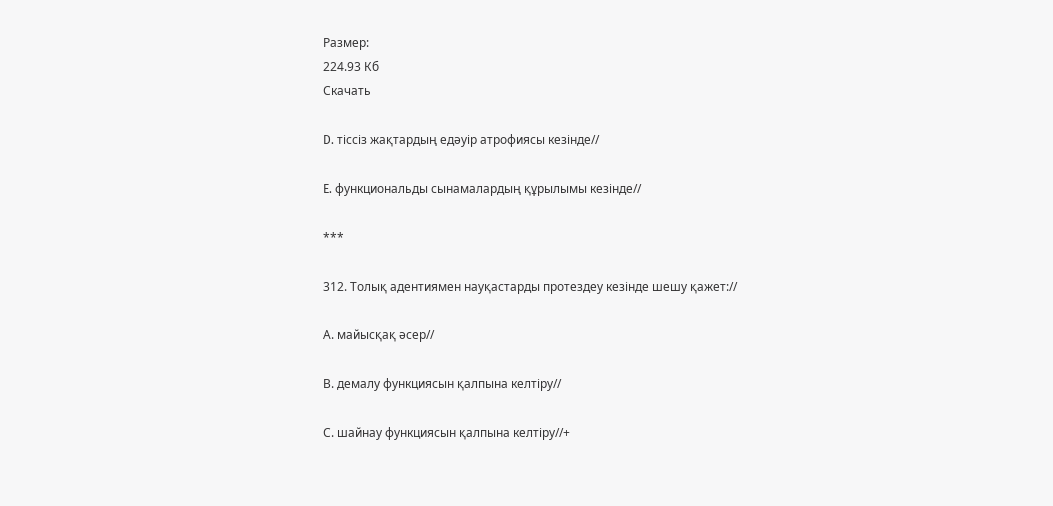Размер:
224.93 Кб
Скачать

D. тіссіз жақтардың едәуір атрофиясы кезінде//

E. функциональды сынамалардың құрылымы кезінде//

***

312. Толық адентиямен науқастарды протездеу кезінде шешу қажет://

А. майысқақ әсер//

В. демалу функциясын қалпына келтіру//

С. шайнау функциясын қалпына келтіру//+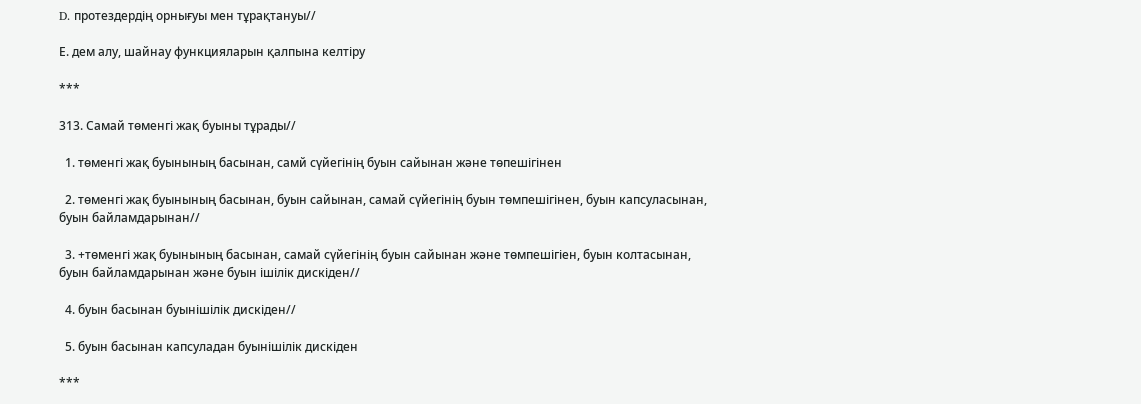D. протездердің орнығуы мен тұрақтануы//

Е. дем алу, шайнау функцияларын қалпына келтіру

***

313. Самай төменгі жақ буыны тұрады//

  1. төменгі жақ буынының басынан, самй сүйегінің буын сайынан және төпешігінен

  2. төменгі жақ буынының басынан, буын сайынан, самай сүйегінің буын төмпешігінен, буын капсуласынан, буын байламдарынан//

  3. +төменгі жақ буынының басынан, самай сүйегінің буын сайынан және төмпешігіен, буын колтасынан, буын байламдарынан және буын ішілік дискіден//

  4. буын басынан буынішілік дискіден//

  5. буын басынан капсуладан буынішілік дискіден

***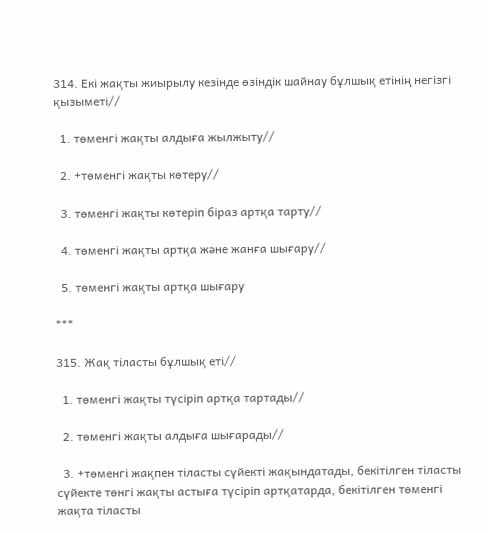314. Екі жақты жиырылу кезінде өзіндік шайнау бұлшық етінің негізгі қызыметі//

  1. төменгі жақты алдыға жылжыту//

  2. +төменгі жақты көтеру//

  3. төменгі жақты көтеріп біраз артқа тарту//

  4. төменгі жақты артқа және жанға шығару//

  5. төменгі жақты артқа шығару

***

315. Жақ тіласты бұлшық еті//

  1. төменгі жақты түсіріп артқа тартады//

  2. төменгі жақты алдыға шығарады//

  3. +төменгі жақпен тіласты сүйекті жақындатады, бекітілген тіласты сүйекте төнгі жақты астыға түсіріп артқатарда, бекітілген төменгі жақта тіласты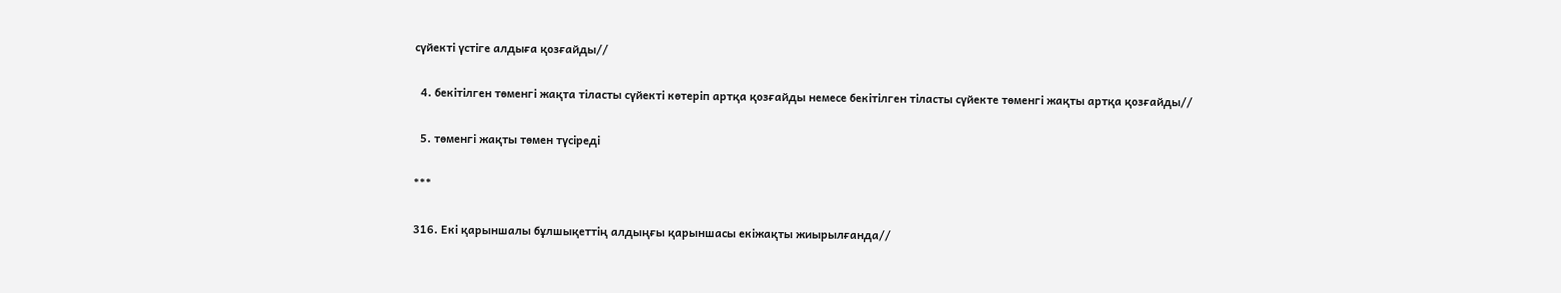сүйекті үстіге алдыға қозғайды//

  4. бекітілген төменгі жақта тіласты сүйекті көтеріп артқа қозғайды немесе бекітілген тіласты сүйекте төменгі жақты артқа қозғайды//

  5. төменгі жақты төмен түсіреді

***

316. Екі қарыншалы бұлшықеттің алдыңғы қарыншасы екіжақты жиырылғанда//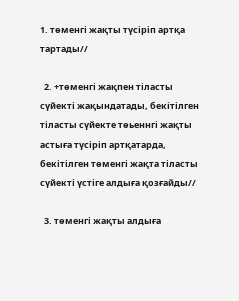1. төменгі жақты түсіріп артқа тартады//

  2. +төменгі жақпен тіласты сүйекті жақындатады, бекітілген тіласты сүйекте төьеннгі жақты астыға түсіріп артқатарда, бекітілген төменгі жақта тіласты сүйекті үстіге алдыға қозғайды//

  3. төменгі жақты алдыға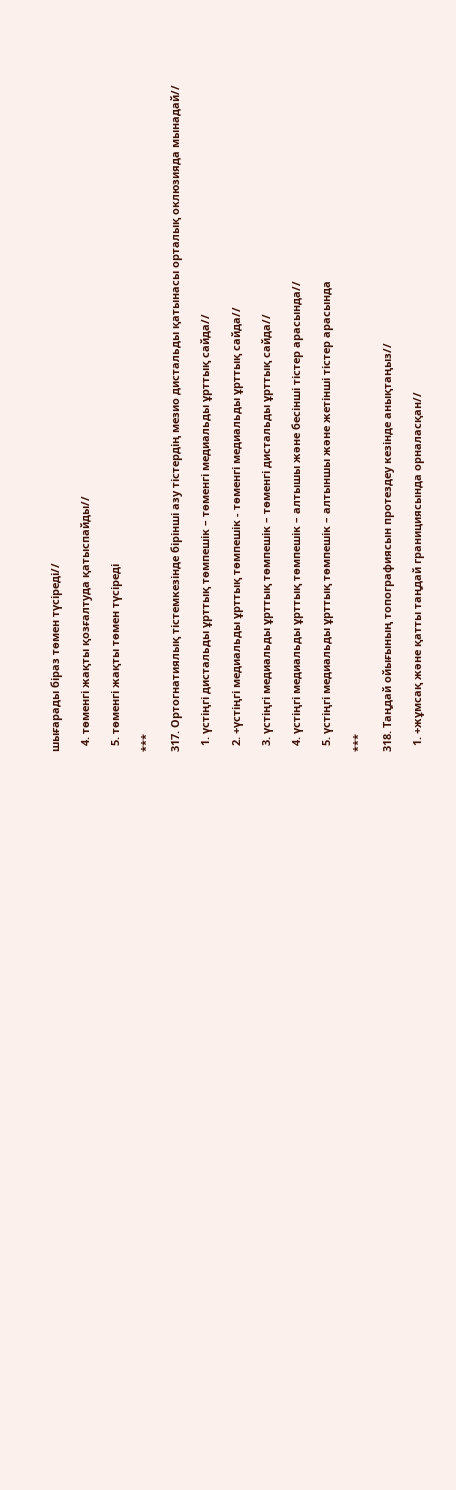шығарады біраз төмен түсіреді//

  4. төменгі жақты қозғалтуда қатыспайды//

  5. төменгі жақты төмен түсіреді

***

317. Ортогнатиялық тістемкезінде бірінші азу тістердің мезио дистальды қатынасы орталық оклюзияда мынадай//

  1. үстіңгі дистальды ұрттық төмпешік – төменгі медиальды ұрттық сайда//

  2. +үстіңгі медиальды ұрттық төмпешік - төменгі медиальды ұрттық сайда//

  3. үстіңгі медиальды ұрттық төмпешік – төменгі дистальды ұрттық сайда//

  4. үстіңгі медиальды ұрттық төмпешік – алтышы және бесінші тістер арасында//

  5. үстіңгі медиальды ұрттық төмпешік – алтыншы және жетінші тістер арасында

***

318. Таңдай ойығының топографиясын протездеу кезінде анықтаңыз//

  1. +жұмсақ және қатты таңдай границиясында орналасқан//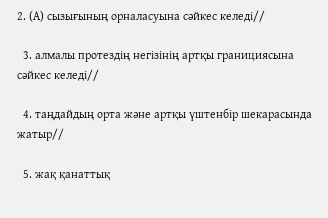2. (А) сызығының орналасуына сәйкес келеді//

  3. алмалы протездің негізінің артқы границиясына сәйкес келеді//

  4. таңдайдың орта және артқы үштенбір шекарасында жатыр//

  5. жақ қанаттық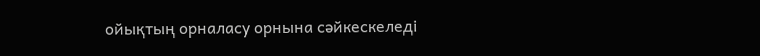ойықтың орналасу орнына сәйкескеледі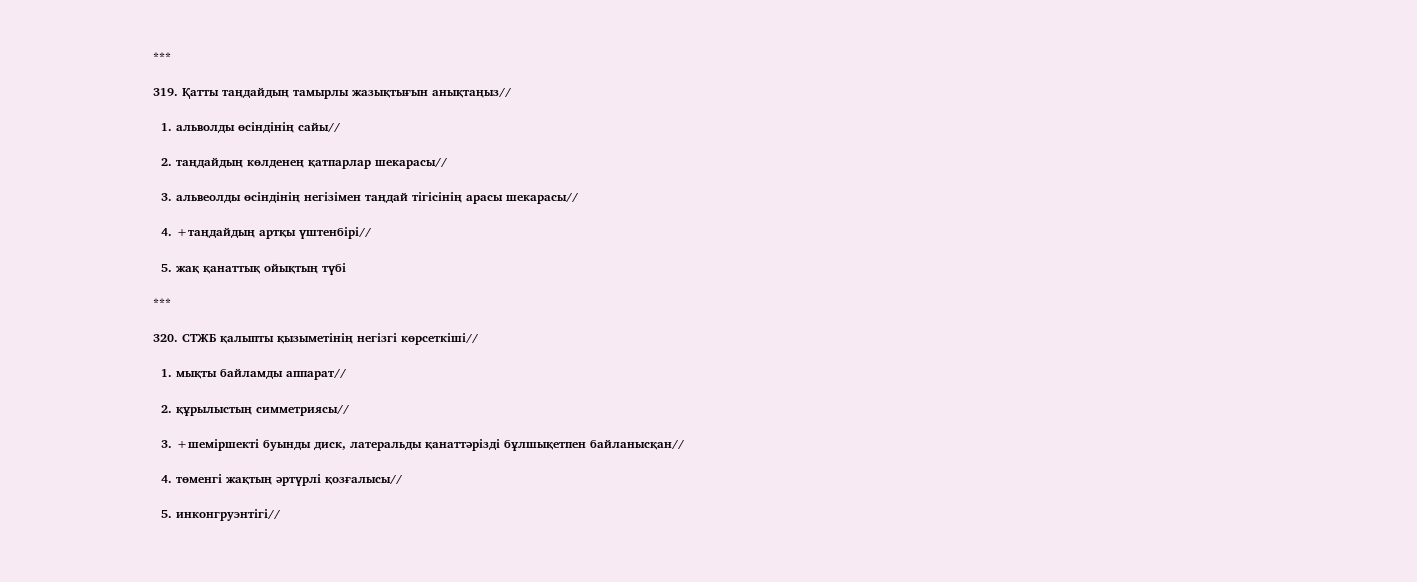***

319. Қатты таңдайдың тамырлы жазықтығын анықтаңыз//

  1. альволды өсіндінің сайы//

  2. таңдайдың көлденең қатпарлар шекарасы//

  3. альвеолды өсіндінің негізімен таңдай тігісінің арасы шекарасы//

  4. +таңдайдың артқы үштенбірі//

  5. жақ қанаттық ойықтың түбі

***

320. СТЖБ қалыпты қызыметінің негізгі көрсеткіші//

  1. мықты байламды аппарат//

  2. құрылыстың симметриясы//

  3. +шеміршекті буынды диск, латеральды қанаттәрізді бұлшықетпен байланысқан//

  4. төменгі жақтың әртүрлі қозғалысы//

  5. инконгруэнтігі//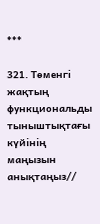***

321. Төменгі жақтың функциональды тыныштықтағы күйінің маңызын анықтаңыз//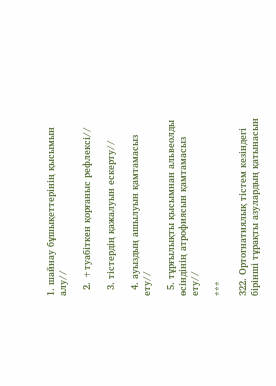1. шайнау бұшықеттерінің қысымын алу//

  2. +туабіткен қорғаныс рефлексі//

  3. тістердің қажалуын ескерту//

  4. ауыздың ашылуын қамтамасыз ету//

  5. тұрғылықты қысымнан альвеолды өсіндінің атрофиясын қамтамасыз ету//

***

322. Ортогнатиялық тістем кезіндегі бірінші тұрақты азулардың қатынасын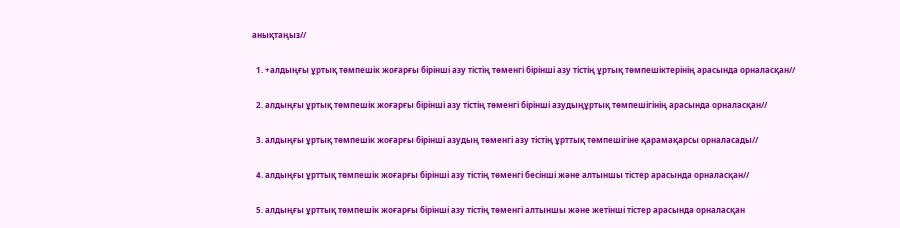анықтаңыз//

  1. +алдыңғы ұртық төмпешік жоғарғы бірінші азу тістің төменгі бірінші азу тістің ұртық төмпешіктерінің арасында орналасқан//

  2. алдыңғы ұртық төмпешік жоғарғы бірінші азу тістің төменгі бірінші азудыңұртық төмпешігінің арасында орналасқан//

  3. алдыңғы ұртық төмпешік жоғарғы бірінші азудың төменгі азу тістің ұрттық төмпешігіне қарамақарсы орналасады//

  4. алдыңғы ұрттық төмпешік жоғарғы бірінші азу тістің төменгі бесінші және алтыншы тістер арасында орналасқан//

  5. алдыңғы ұрттық төмпешік жоғарғы бірінші азу тістің төменгі алтыншы және жетінші тістер арасында орналасқан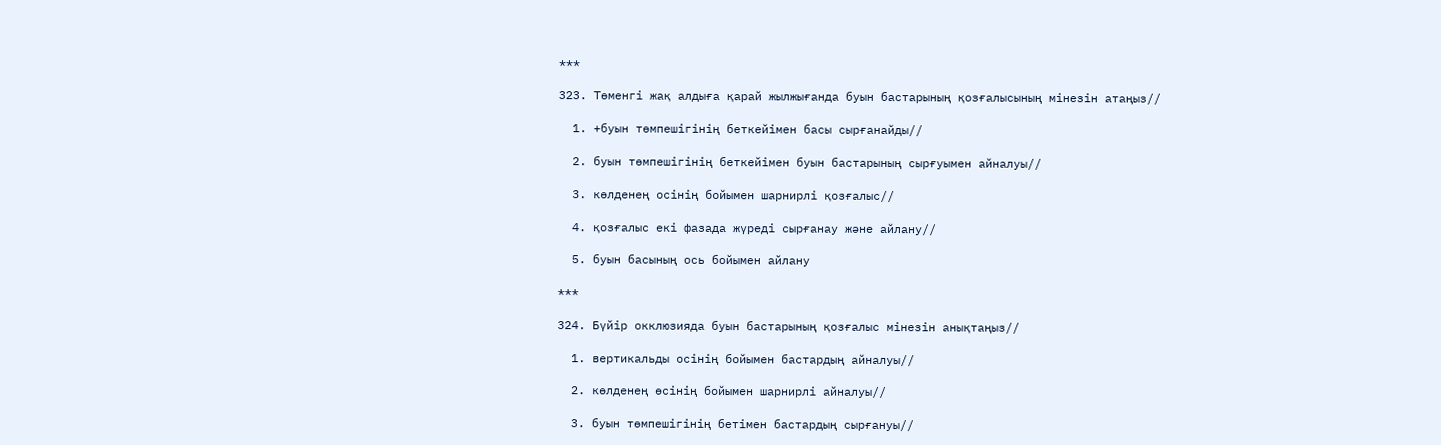***

323. Төменгі жақ алдыға қарай жылжығанда буын бастарының қозғалысының мінезін атаңыз//

  1. +буын төмпешігінің беткейімен басы сырғанайды//

  2. буын төмпешігінің беткейімен буын бастарының сырғуымен айналуы//

  3. көлденең осінің бойымен шарнирлі қозғалыс//

  4. қозғалыс екі фазада жүреді сырғанау және айлану//

  5. буын басының ось бойымен айлану

***

324. Бүйір окклюзияда буын бастарының қозғалыс мінезін анықтаңыз//

  1. вертикальды осінің бойымен бастардың айналуы//

  2. көлденең өсінің бойымен шарнирлі айналуы//

  3. буын төмпешігінің бетімен бастардың сырғануы//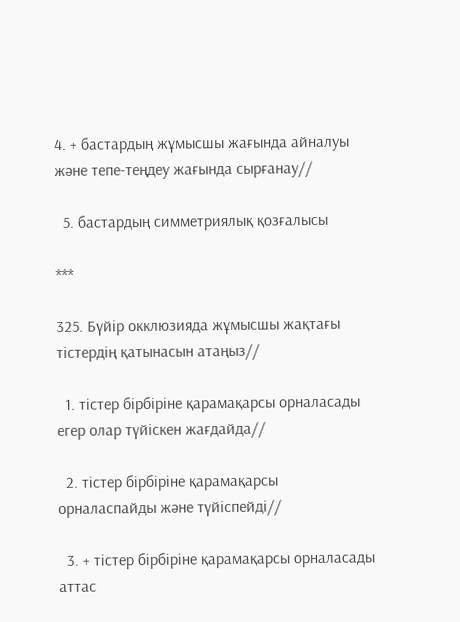4. + бастардың жұмысшы жағында айналуы және тепе-теңдеу жағында сырғанау//

  5. бастардың симметриялық қозғалысы

***

325. Бүйір окклюзияда жұмысшы жақтағы тістердің қатынасын атаңыз//

  1. тістер бірбіріне қарамақарсы орналасады егер олар түйіскен жағдайда//

  2. тістер бірбіріне қарамақарсы орналаспайды және түйіспейді//

  3. + тістер бірбіріне қарамақарсы орналасады аттас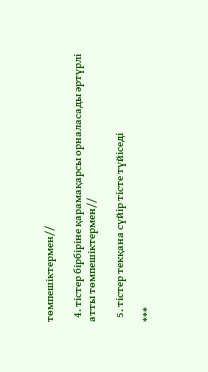төмпешіктермен//

  4. тістер бірбіріне қарамақарсы орналасады әртүрлі атты төмпешіктермен//

  5. тістер текқана сүйір тісте түйіседі

***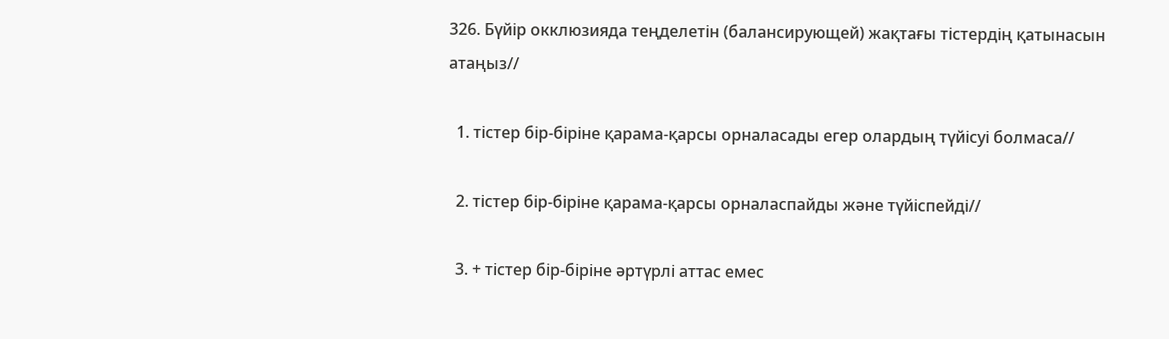326. Бүйір окклюзияда теңделетін (балансирующей) жақтағы тістердің қатынасын атаңыз//

  1. тістер бір-біріне қарама-қарсы орналасады егер олардың түйісуі болмаса//

  2. тістер бір-біріне қарама-қарсы орналаспайды және түйіспейді//

  3. + тістер бір-біріне әртүрлі аттас емес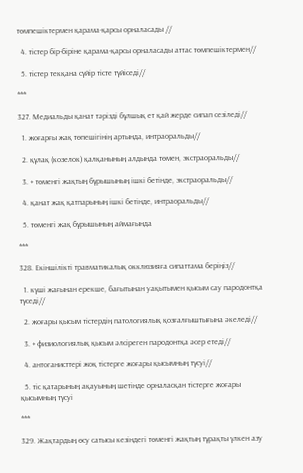төмпешіктермен қарама-қарсы орналасады //

  4. тістер бір-біріне қарама-қарсы орналасады аттас төмпешіктермен//

  5. тістер текқана сүйір тісте түйіседі//

***

327. Медиальды қанат тәрізді бұлшық ет қай жерде сипап сезіледі//

  1. жоғарғы жақ төпешігінің артында, интраоральды//

  2. құлақ (козелок) қалқанының алдында төмен, экстраоральды//

  3. + төменгі жақтың бұрышының ішкі бетінде, экстраоральды//

  4. қанат жақ қатпарының ішкі бетінде, интраоральды//

  5. төменгі жақ бұрышының аймағында

***

328. Екіншілікті травматикалық окклюзияға сипаттама беріңіз//

  1. күші жағынан ерекше, бағытынан уақытымен қысым сау пародонтқа түседі//

  2. жоғары қысым тістердің патологиялық қозғалғыштығына әкеледі//

  3. + физиологиялық қысым әлсіреген пародонтқа әсер етеді//

  4. антоганисттері жоқ тістерге жоғары қысымның түсуі//

  5. тіс қатарының ақауының шетінде орналасқан тістерге жоғары қысымның түсуі

***

329. Жақтардың өсу сатысы кезіндегі төменгі жақтың тұрақты үлкен азу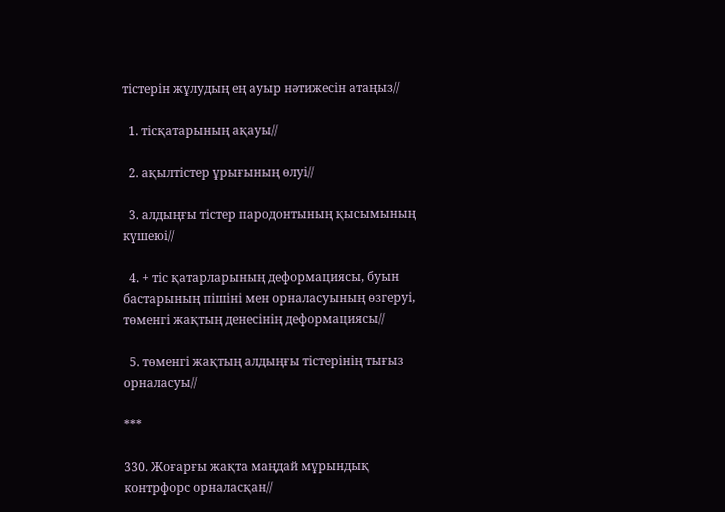тістерін жұлудың ең ауыр нәтижесін атаңыз//

  1. тісқатарының ақауы//

  2. ақылтістер ұрығының өлуі//

  3. алдыңғы тістер пародонтының қысымының күшеюі//

  4. + тіс қатарларының деформациясы, буын бастарының пішіні мен орналасуының өзгеруі, төменгі жақтың денесінің деформациясы//

  5. төменгі жақтың алдыңғы тістерінің тығыз орналасуы//

***

330. Жоғарғы жақта маңдай мұрындық контрфорс орналасқан//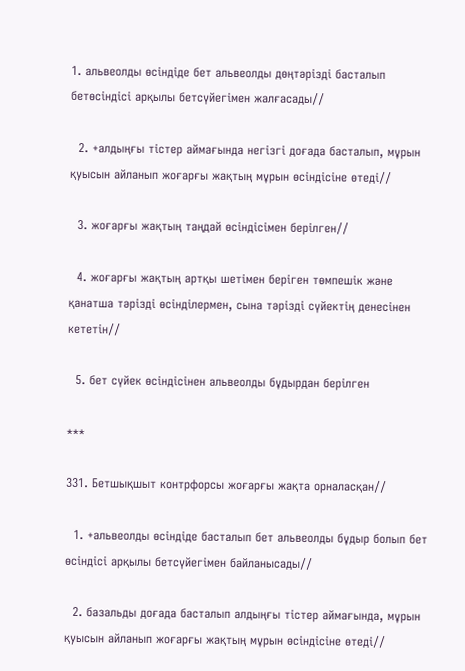1. альвеолды өсіндіде бет альвеолды дөңтәрізді басталып бетөсіндісі арқылы бетсүйегімен жалғасады//

  2. +алдыңғы тістер аймағында негізгі доғада басталып, мұрын қуысын айланып жоғарғы жақтың мұрын өсіндісіне өтеді//

  3. жоғарғы жақтың таңдай өсіндісімен берілген//

  4. жоғарғы жақтың артқы шетімен беріген төмпешік және қанатша тәрізді өсінділермен, сына тәрізді сүйектің денесінен кететін//

  5. бет сүйек өсіндісінен альвеолды бұдырдан берілген

***

331. Бетшықшыт контрфорсы жоғарғы жақта орналасқан//

  1. +альвеолды өсіндіде басталып бет альвеолды бұдыр болып бет өсіндісі арқылы бетсүйегімен байланысады//

  2. базальды доғада басталып алдыңғы тістер аймағында, мұрын қуысын айланып жоғарғы жақтың мұрын өсіндісіне өтеді//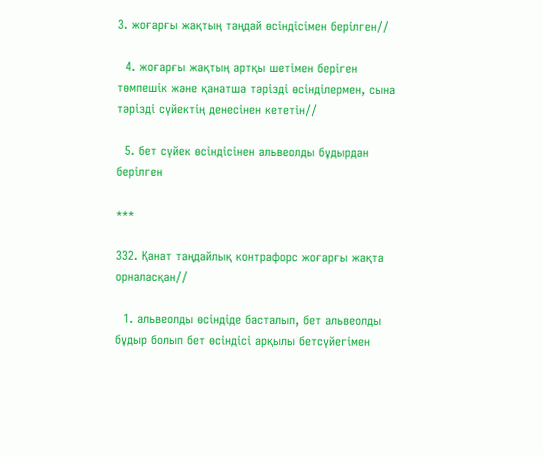3. жоғарғы жақтың таңдай өсіндісімен берілген//

  4. жоғарғы жақтың артқы шетімен беріген төмпешік және қанатша тәрізді өсінділермен, сына тәрізді сүйектің денесінен кететін//

  5. бет сүйек өсіндісінен альвеолды бұдырдан берілген

***

332. Қанат таңдайлық контрафорс жоғарғы жақта орналасқан//

  1. альвеолды өсіндіде басталып, бет альвеолды бұдыр болып бет өсіндісі арқылы бетсүйегімен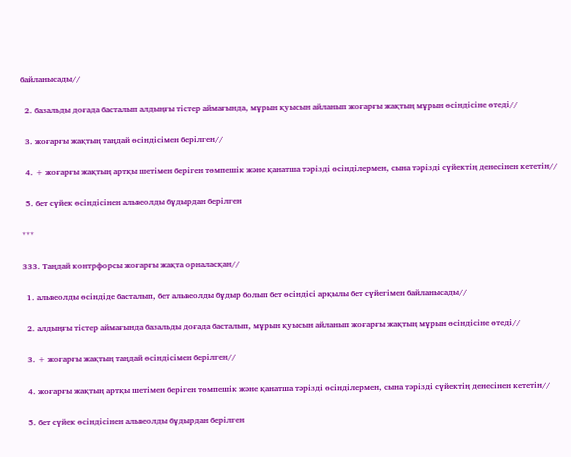байланысады//

  2. базальды доғада басталып алдыңғы тістер аймағында, мұрын қуысын айланып жоғарғы жақтың мұрын өсіндісіне өтеді//

  3. жоғарғы жақтың таңдай өсіндісімен берілген//

  4. + жоғарғы жақтың артқы шетімен беріген төмпешік және қанатша тәрізді өсінділермен, сына тәрізді сүйектің денесінен кететін//

  5. бет сүйек өсіндісінен альвеолды бұдырдан берілген

***

333. Таңдай контрфорсы жоғарғы жақта орналасқан//

  1. альвеолды өсіндіде басталып, бет альвеолды бұдыр болып бет өсіндісі арқылы бет сүйегімен байланысады//

  2. алдыңғы тістер аймағында базальды доғада басталып, мұрын қуысын айланып жоғарғы жақтың мұрын өсіндісіне өтеді//

  3. + жоғарғы жақтың таңдай өсіндісімен берілген//

  4. жоғарғы жақтың артқы шетімен беріген төмпешік және қанатша тәрізді өсінділермен, сына тәрізді сүйектің денесінен кететін//

  5. бет сүйек өсіндісінен альвеолды бұдырдан берілген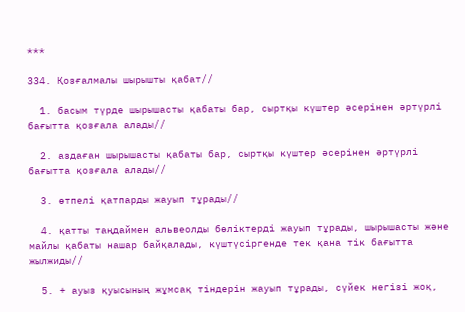***

334. Қозғалмалы шырышты қабат//

  1. басым түрде шырышасты қабаты бар, сыртқы күштер әсерінен әртүрлі бағытта қозғала алады//

  2. аздаған шырышасты қабаты бар, сыртқы күштер әсерінен әртүрлі бағытта қозғала алады//

  3. өтпелі қатпарды жауып тұрады//

  4. қатты таңдаймен альвеолды бөліктерді жауып тұрады, шырышасты және майлы қабаты нашар байқалады, күштүсіргенде тек қана тік бағытта жылжиды//

  5. + ауыз қуысының жұмсақ тіндерін жауып тұрады, сүйек негізі жоқ,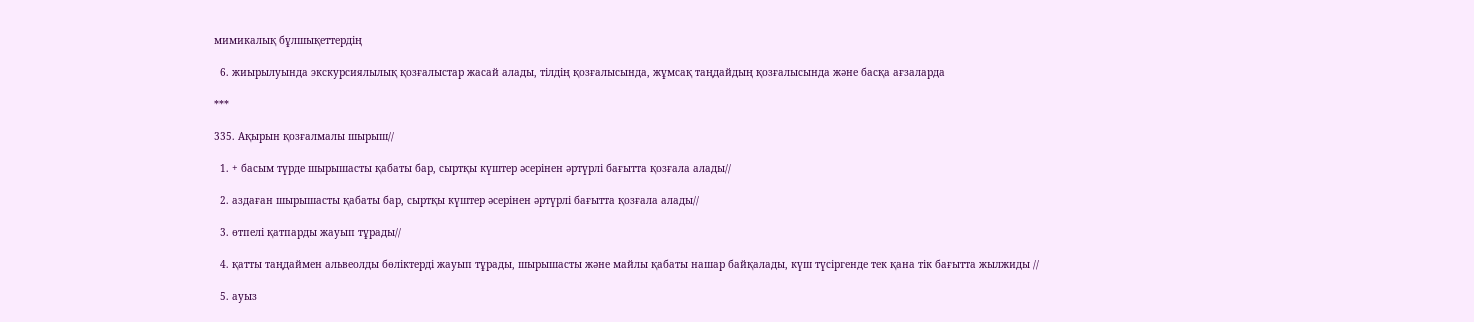мимикалық бұлшықеттердің

  6. жиырылуында экскурсиялылық қозғалыстар жасай алады, тілдің қозғалысында, жұмсақ таңдайдың қозғалысында және басқа ағзаларда

***

335. Ақырын қозғалмалы шырыш//

  1. + басым түрде шырышасты қабаты бар, сыртқы күштер әсерінен әртүрлі бағытта қозғала алады//

  2. аздаған шырышасты қабаты бар, сыртқы күштер әсерінен әртүрлі бағытта қозғала алады//

  3. өтпелі қатпарды жауып тұрады//

  4. қатты таңдаймен альвеолды бөліктерді жауып тұрады, шырышасты және майлы қабаты нашар байқалады, күш түсіргенде тек қана тік бағытта жылжиды //

  5. ауыз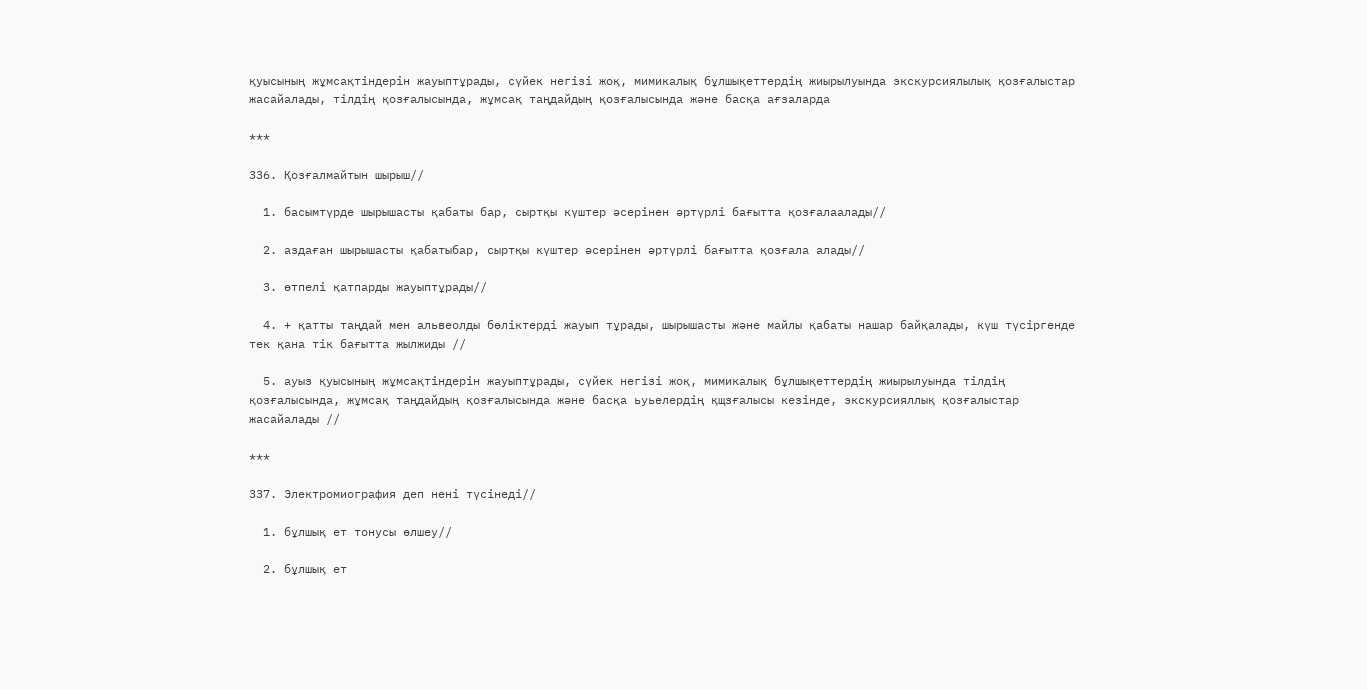қуысының жұмсақтіндерін жауыптұрады, сүйек негізі жоқ, мимикалық бұлшықеттердің жиырылуында экскурсиялылық қозғалыстар жасайалады, тілдің қозғалысында, жұмсақ таңдайдың қозғалысында және басқа ағзаларда

***

336. Қозғалмайтын шырыш//

  1. басымтүрде шырышасты қабаты бар, сыртқы күштер әсерінен әртүрлі бағытта қозғалаалады//

  2. аздаған шырышасты қабатыбар, сыртқы күштер әсерінен әртүрлі бағытта қозғала алады//

  3. өтпелі қатпарды жауыптұрады//

  4. + қатты таңдай мен альвеолды бөліктерді жауып тұрады, шырышасты және майлы қабаты нашар байқалады, күш түсіргенде тек қана тік бағытта жылжиды //

  5. ауыз қуысының жұмсақтіндерін жауыптұрады, сүйек негізі жоқ, мимикалық бұлшықеттердің жиырылуында тілдің қозғалысында, жұмсақ таңдайдың қозғалысында және басқа ьуьелердің қщзғалысы кезінде, экскурсияллық қозғалыстар жасайалады //

***

337. Электромиография деп нені түсінеді//

  1. бұлшық ет тонусы өлшеу//

  2. бұлшық ет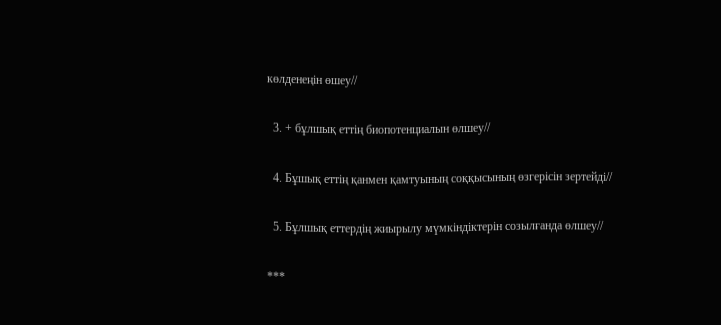көлденеңін өшеу//

  3. + бұлшық еттің биопотенциалын өлшеу//

  4. Бұшық еттің қанмен қамтуының соққысының өзгерісін зертейді//

  5. Бұлшық еттердің жиырылу мүмкіндіктерін созылғанда өлшеу//

***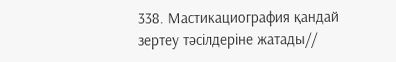338. Мастикациография қандай зертеу тәсілдеріне жатады//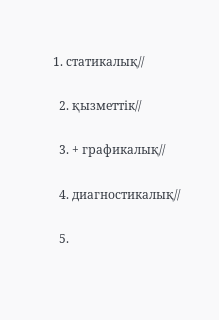1. статикалық//

  2. қызметтік//

  3. + графикалық//

  4. диагностикалық//

  5.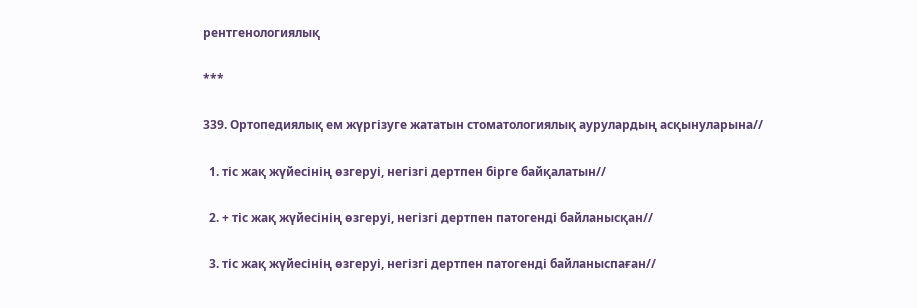рентгенологиялық

***

339. Ортопедиялық ем жүргізуге жататын стоматологиялық аурулардың асқынуларына//

  1. тіс жақ жүйесінің өзгеруі, негізгі дертпен бірге байқалатын//

  2. + тіс жақ жүйесінің өзгеруі, негізгі дертпен патогенді байланысқан//

  3. тіс жақ жүйесінің өзгеруі, негізгі дертпен патогенді байланыспаған//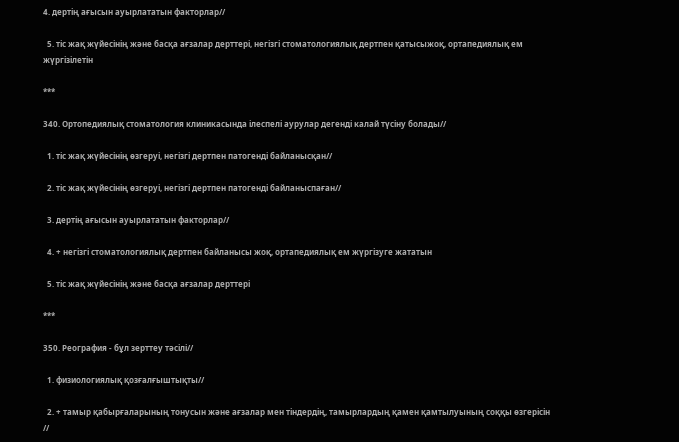4. дертің ағысын ауырлататын факторлар//

  5. тіс жақ жүйесінің және басқа ағзалар дерттері, негізгі стоматологиялық дертпен қатысыжоқ, ортапедиялық ем жүргізілетін

***

340. Ортопедиялық стоматология клиникасында ілеспелі аурулар дегенді калай түсіну болады//

  1. тіс жақ жүйесінің өзгеруі, негізгі дертпен патогенді байланысқан//

  2. тіс жақ жүйесінің өзгеруі, негізгі дертпен патогенді байланыспаған//

  3. дертің ағысын ауырлататын факторлар//

  4. + негізгі стоматологиялық дертпен байланысы жоқ, ортапедиялық ем жүргізуге жататын

  5. тіс жақ жүйесінің және басқа ағзалар дерттері

***

350. Реография - бұл зерттеу тәсілі//

  1. физиологиялық қозғалғыштықты//

  2. + тамыр қабырғаларының тонусын және ағзалар мен тіндердің, тамырлардың қамен қамтылуының соққы өзгерісін //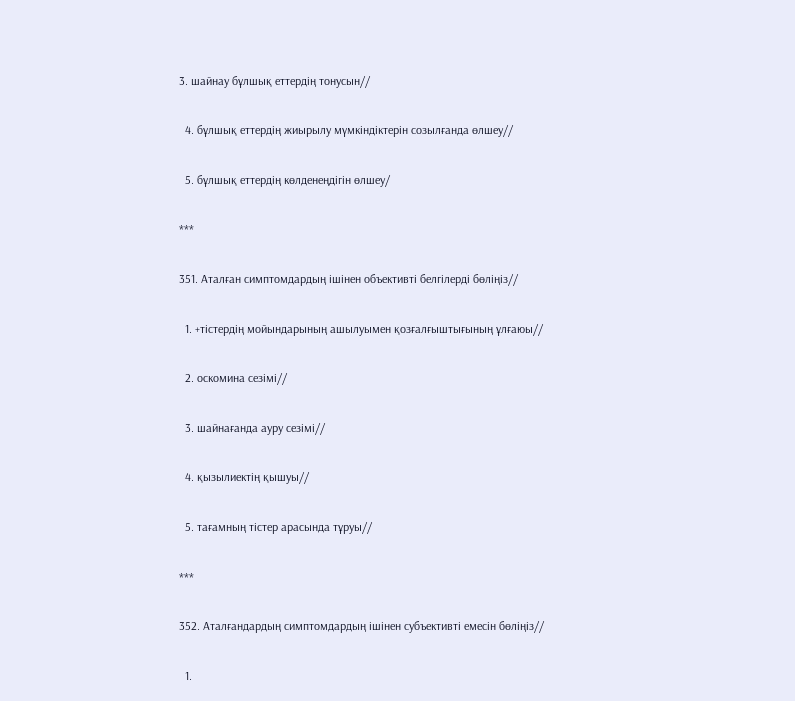3. шайнау бұлшық еттердің тонусын//

  4. бұлшық еттердің жиырылу мүмкіндіктерін созылғанда өлшеу//

  5. бұлшық еттердің көлденеңдігін өлшеу/

***

351. Аталған симптомдардың ішінен объективті белгілерді бөліңіз//

  1. +тістердің мойындарының ашылуымен қозғалғыштығының ұлғаюы//

  2. оскомина сезімі//

  3. шайнағанда ауру сезімі//

  4. қызылиектің қышуы//

  5. тағамның тістер арасында тұруы//

***

352. Аталғандардың симптомдардың ішінен субъективті емесін бөліңіз//

  1.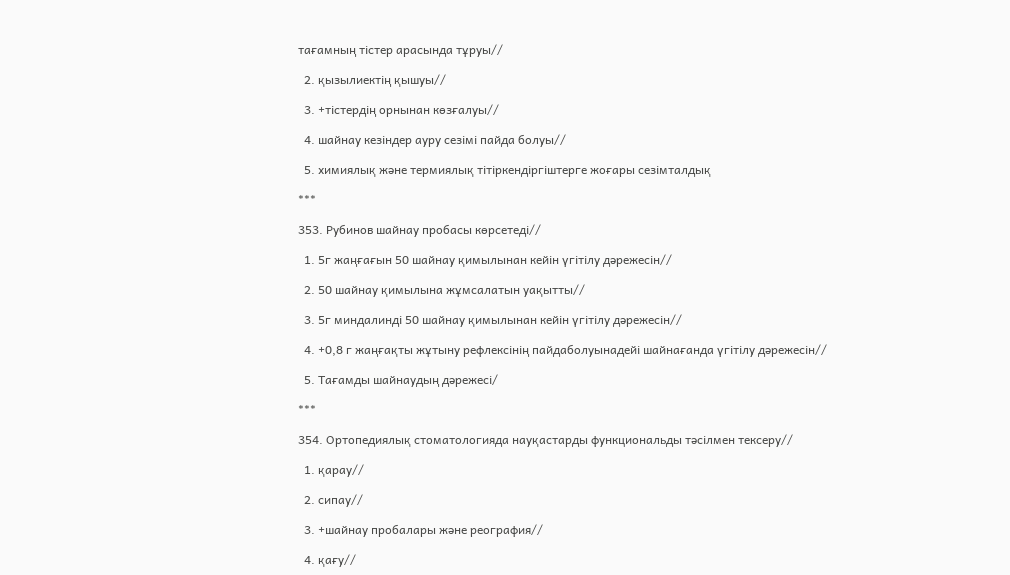тағамның тістер арасында тұруы//

  2. қызылиектің қышуы//

  3. +тістердің орнынан көзғалуы//

  4. шайнау кезіндер ауру сезімі пайда болуы//

  5. химиялық және термиялық тітіркендіргіштерге жоғары сезімталдық

***

353. Рубинов шайнау пробасы көрсетеді//

  1. 5г жаңғағын 50 шайнау қимылынан кейін үгітілу дәрежесін//

  2. 50 шайнау қимылына жұмсалатын уақытты//

  3. 5г миндалинді 50 шайнау қимылынан кейін үгітілу дәрежесін//

  4. +0,8 г жаңғақты жұтыну рефлексінің пайдаболуынадейі шайнағанда үгітілу дәрежесін//

  5. Тағамды шайнаудың дәрежесі/

***

354. Ортопедиялық стоматологияда науқастарды функциональды тәсілмен тексеру//

  1. қарау//

  2. сипау//

  3. +шайнау пробалары және реография//

  4. қағу//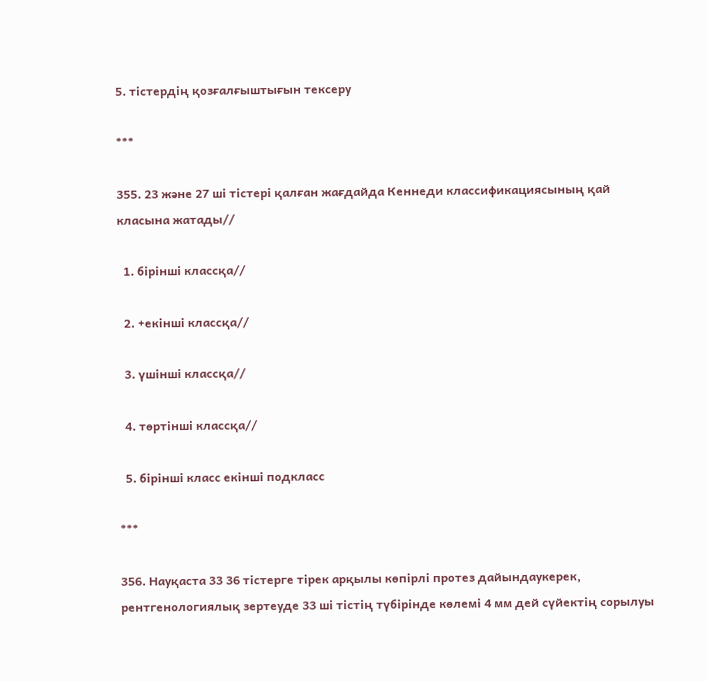5. тістердің қозғалғыштығын тексеру

***

355. 23 және 27 ші тістері қалған жағдайда Кеннеди классификациясының қай класына жатады//

  1. бірінші классқа//

  2. +екінші классқа//

  3. үшінші классқа//

  4. төртінші классқа//

  5. бірінші класс екінші подкласс

***

356. Науқаста 33 36 тістерге тірек арқылы көпірлі протез дайындаукерек, рентгенологиялық зертеуде 33 ші тістің түбірінде көлемі 4 мм дей сүйектің сорылуы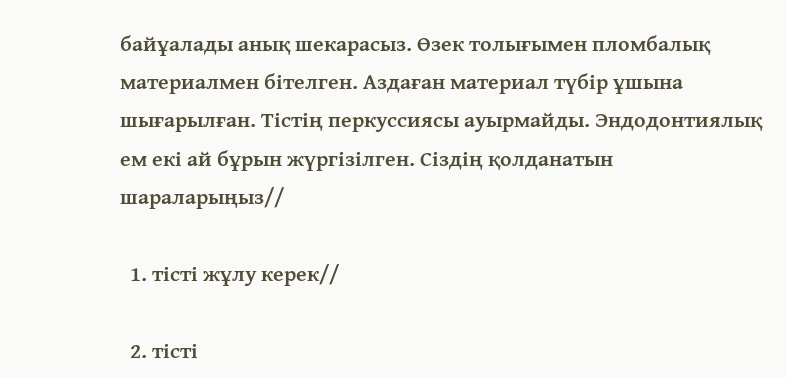байұалады анық шекарасыз. Өзек толығымен пломбалық материалмен бітелген. Аздаған материал түбір ұшына шығарылған. Тістің перкуссиясы ауырмайды. Эндодонтиялық ем екі ай бұрын жүргізілген. Сіздің қолданатын шараларыңыз//

  1. тісті жұлу керек//

  2. тісті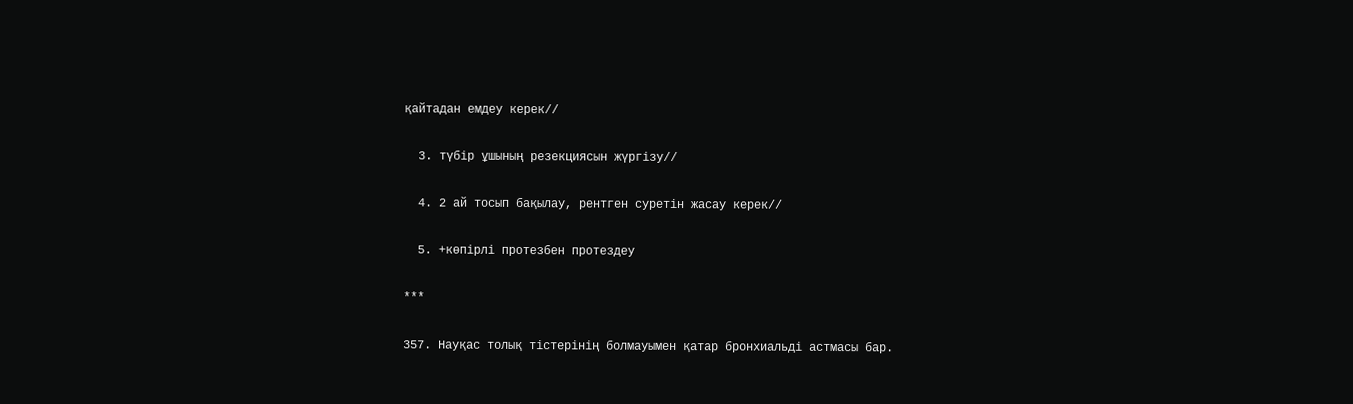қайтадан емдеу керек//

  3. түбір ұшының резекциясын жүргізу//

  4. 2 ай тосып бақылау, рентген суретін жасау керек//

  5. +көпірлі протезбен протездеу

***

357. Науқас толық тістерінің болмауымен қатар бронхиальді астмасы бар.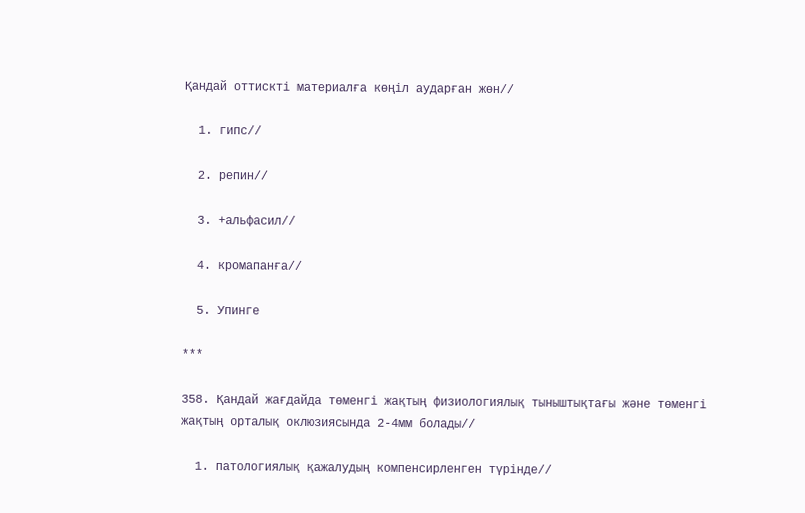Қандай оттискті материалға көңіл аударған жөн//

  1. гипс//

  2. репин//

  3. +альфасил//

  4. кромапанға//

  5. Упинге

***

358. Қандай жағдайда төменгі жақтың физиологиялық тыныштықтағы және төменгі жақтың орталық оклюзиясында 2-4мм болады//

  1. патологиялық қажалудың компенсирленген түрінде//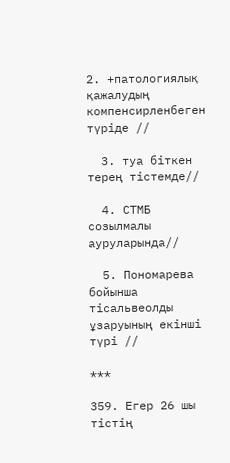2. +патологиялық қажалудың компенсирленбеген түріде //

  3. туа біткен терең тістемде//

  4. СТМБ созылмалы ауруларында//

  5. Пономарева бойынша тісальвеолды ұзаруының екінші түрі //

***

359. Егер 26 шы тістің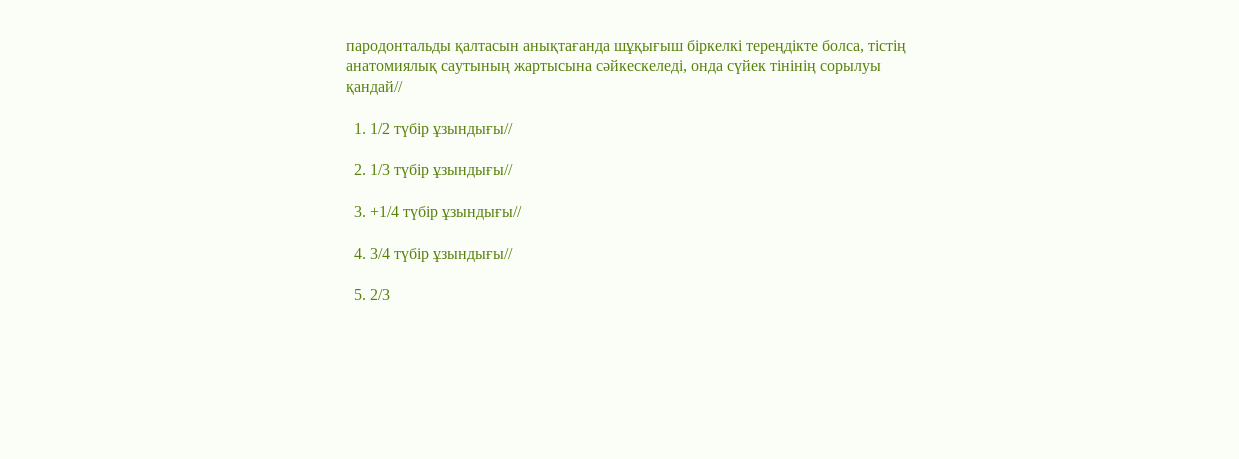пародонтальды қалтасын анықтағанда шұқығыш біркелкі тереңдікте болса, тістің анатомиялық саутының жартысына сәйкескеледі, онда сүйек тінінің сорылуы қандай//

  1. 1/2 түбір ұзындығы//

  2. 1/3 түбір ұзындығы//

  3. +1/4 түбір ұзындығы//

  4. 3/4 түбір ұзындығы//

  5. 2/3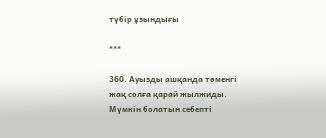түбір ұзындығы

***

360. Ауызды ашқанда төменгі жақ солға қарай жылжиды. Мүмкін болатын себепті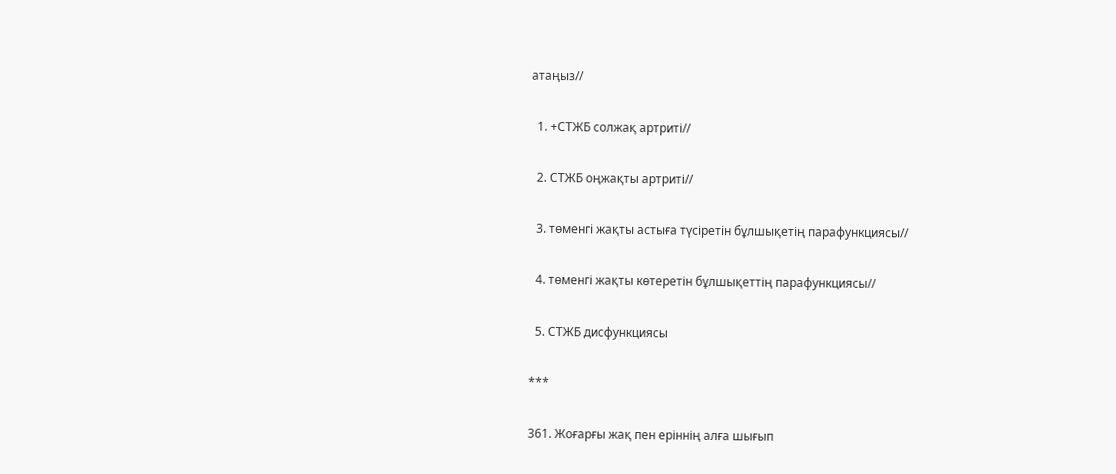атаңыз//

  1. +СТЖБ солжақ артриті//

  2. СТЖБ оңжақты артриті//

  3. төменгі жақты астыға түсіретін бұлшықетің парафункциясы//

  4. төменгі жақты көтеретін бұлшықеттің парафункциясы//

  5. СТЖБ дисфункциясы

***

361. Жоғарғы жақ пен еріннің алға шығып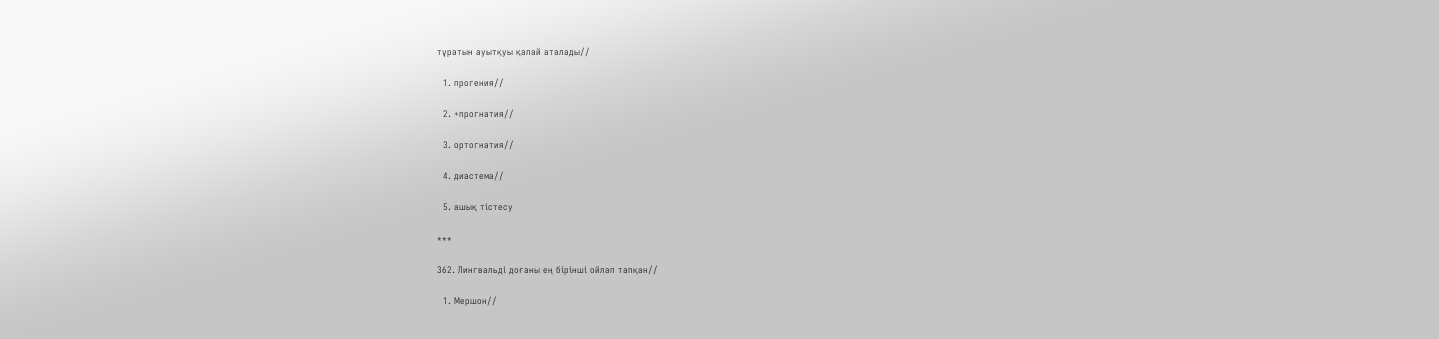тұратын ауытқуы қалай аталады//

  1. прогения//

  2. +прогнатия//

  3. ортогнатия//

  4. диастема//

  5. ашық тістесу

***

362. Лингвальді доғаны ең бірінші ойлап тапқан//

  1. Мершон//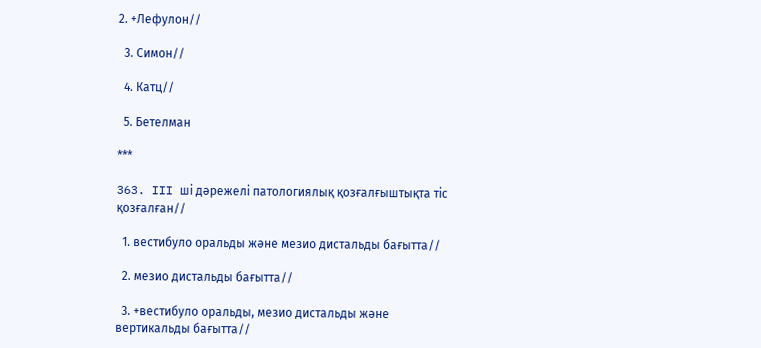2. +Лефулон//

  3. Симон//

  4. Катц//

  5. Бетелман

***

363. III ші дәрежелі патологиялық қозғалғыштықта тіс қозғалған//

  1. вестибуло оральды және мезио дистальды бағытта//

  2. мезио дистальды бағытта//

  3. +вестибуло оральды, мезио дистальды және вертикальды бағытта//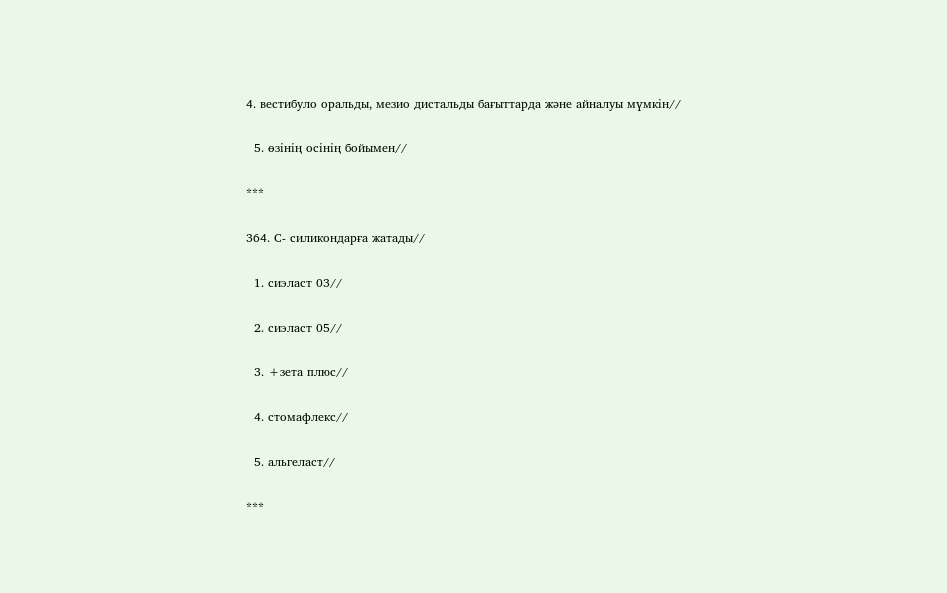4. вестибуло оральды, мезио дистальды бағыттарда және айналуы мүмкін//

  5. өзінің осінің бойымен//

***

364. С- силикондарға жатады//

  1. сиэласт 03//

  2. сиэласт 05//

  3. +зета плюс//

  4. стомафлекс//

  5. альгеласт//

***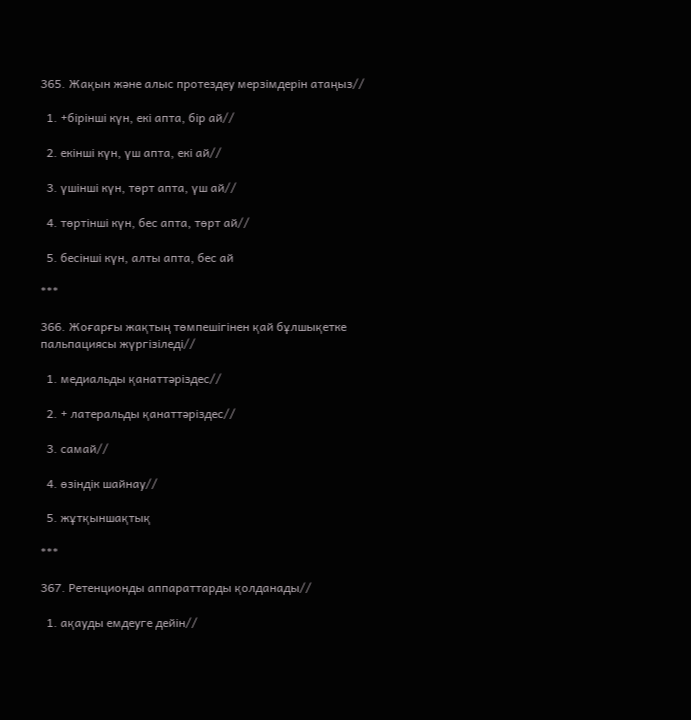365. Жақын және алыс протездеу мерзімдерін атаңыз//

  1. +бірінші күн, екі апта, бір ай//

  2. екінші күн, үш апта, екі ай//

  3. үшінші күн, төрт апта, үш ай//

  4. төртінші күн, бес апта, төрт ай//

  5. бесінші күн, алты апта, бес ай

***

366. Жоғарғы жақтың төмпешігінен қай бұлшықетке пальпациясы жүргізіледі//

  1. медиальды қанаттәріздес//

  2. + латеральды қанаттәріздес//

  3. самай//

  4. өзіндік шайнау//

  5. жұтқыншақтық

***

367. Ретенционды аппараттарды қолданады//

  1. ақауды емдеуге дейін//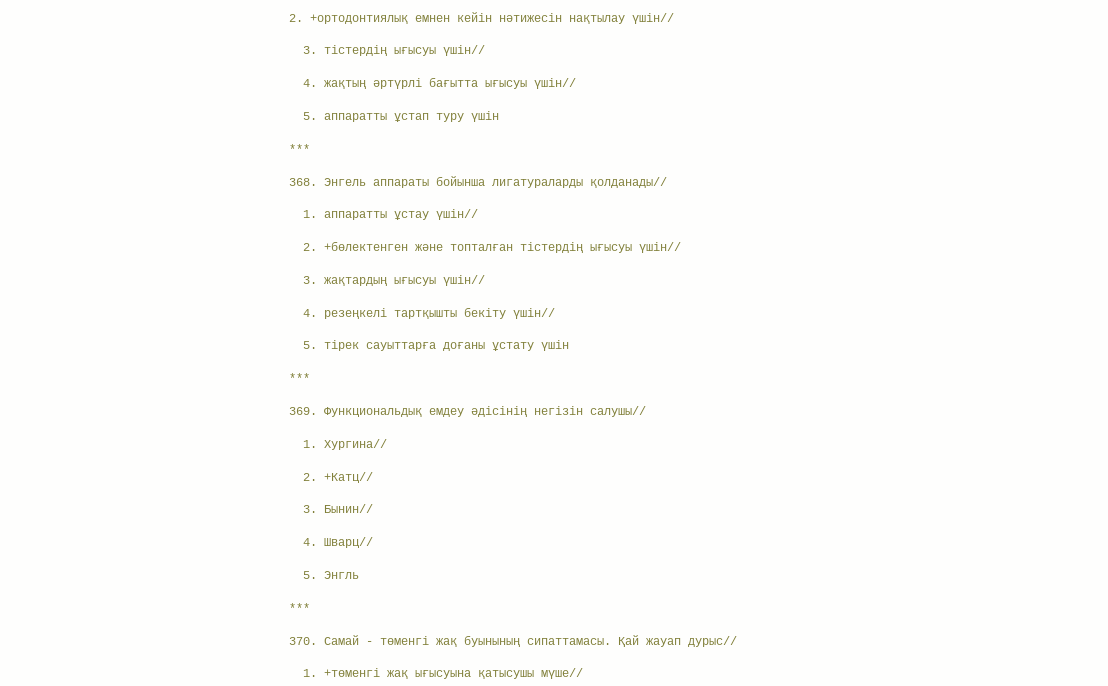2. +ортодонтиялық емнен кейін нәтижесін нақтылау үшін//

  3. тістердің ығысуы үшін//

  4. жақтың әртүрлі бағытта ығысуы үшін//

  5. аппаратты ұстап туру үшін

***

368. Энгель аппараты бойынша лигатураларды қолданады//

  1. аппаратты ұстау үшін//

  2. +бөлектенген және топталған тістердің ығысуы үшін//

  3. жақтардың ығысуы үшін//

  4. резеңкелі тартқышты бекіту үшін//

  5. тірек сауыттарға доғаны ұстату үшін

***

369. Функциональдық емдеу әдісінің негізін салушы//

  1. Хургина//

  2. +Катц//

  3. Бынин//

  4. Шварц//

  5. Энгль

***

370. Самай - төменгі жақ буынының сипаттамасы. Қай жауап дурыс//

  1. +төменгі жақ ығысуына қатысушы мүше//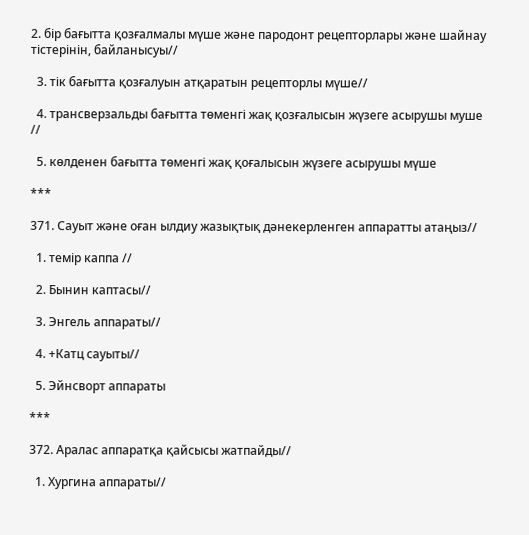2. бір бағытта қозғалмалы мүше және пародонт рецепторлары және шайнау тістерінін, байланысуы//

  3. тік бағытта қозғалуын атқаратын рецепторлы мүше//

  4. трансверзальды бағытта төменгі жақ қозғалысын жүзеге асырушы муше //

  5. көлденен бағытта төменгі жақ қоғалысын жүзеге асырушы мүше

***

371. Сауыт және оған ылдиу жазықтық дәнекерленген аппаратты атаңыз//

  1. темір каппа //

  2. Бынин каптасы//

  3. Энгель аппараты//

  4. +Катц сауыты//

  5. Эйнсворт аппараты

***

372. Аралас аппаратқа қайсысы жатпайды//

  1. Хургина аппараты//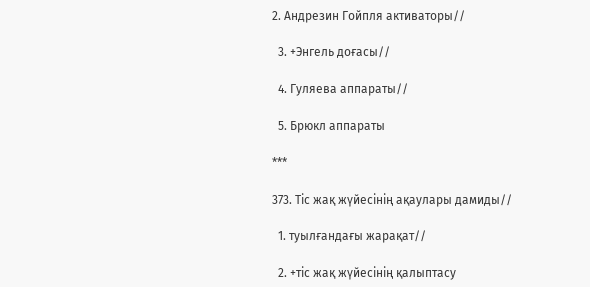2. Андрезин Гойпля активаторы//

  3. +Энгель доғасы//

  4. Гуляева аппараты//

  5. Брюкл аппараты

***

373. Тіс жақ жүйесінің ақаулары дамиды//

  1. туылғандағы жарақат//

  2. +тіс жақ жүйесінің қалыптасу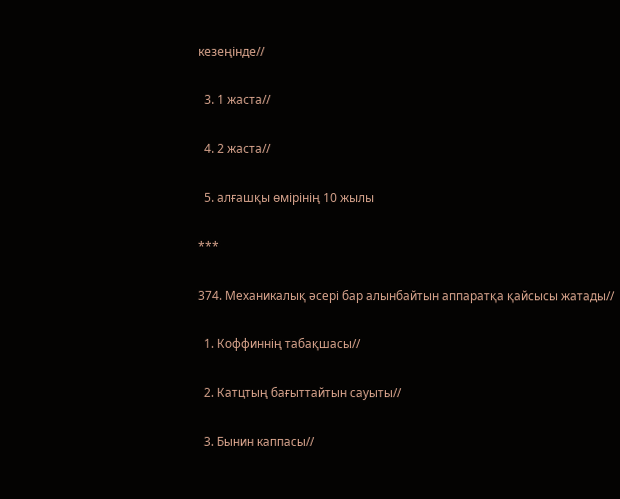кезеңінде//

  3. 1 жаста//

  4. 2 жаста//

  5. алғашқы өмірінің 10 жылы

***

374. Механикалық әсері бар алынбайтын аппаратқа қайсысы жатады//

  1. Коффиннің табақшасы//

  2. Катцтың бағыттайтын сауыты//

  3. Бынин каппасы//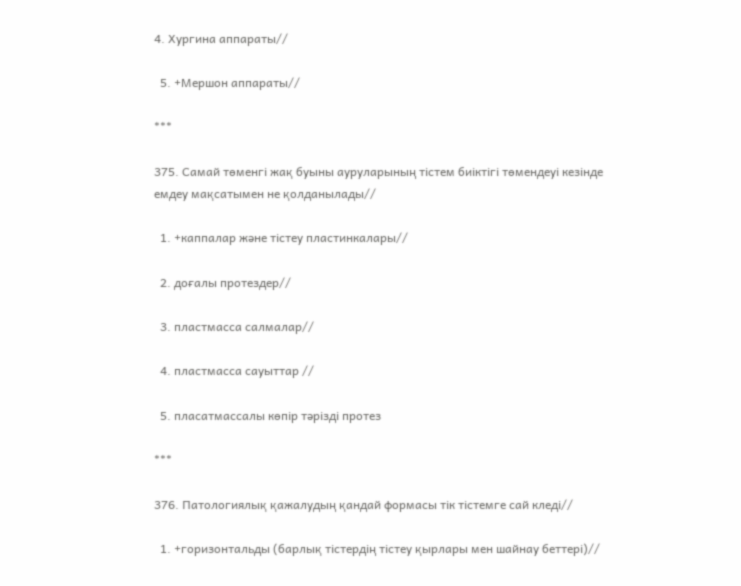4. Хургина аппараты//

  5. +Мершон аппараты//

***

375. Самай төменгі жақ буыны ауруларының тістем биіктігі төмендеуі кезінде емдеу мақсатымен не қолданылады//

  1. +каппалар және тістеу пластинкалары//

  2. доғалы протездер//

  3. пластмасса салмалар//

  4. пластмасса сауыттар //

  5. пласатмассалы көпір тәрізді протез

***

376. Патологиялық қажалудың қандай формасы тік тістемге сай кледі//

  1. +горизонтальды (барлық тістердің тістеу қырлары мен шайнау беттері)//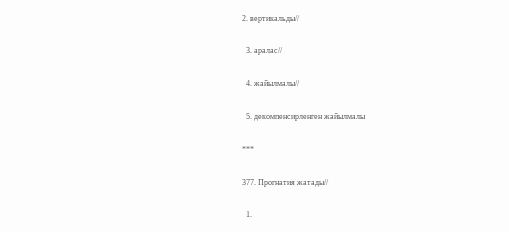2. вертикальды//

  3. аралас//

  4. жайылмалы//

  5. декомпенсирленген жайылмалы

***

377. Прогнатия жатады//

  1.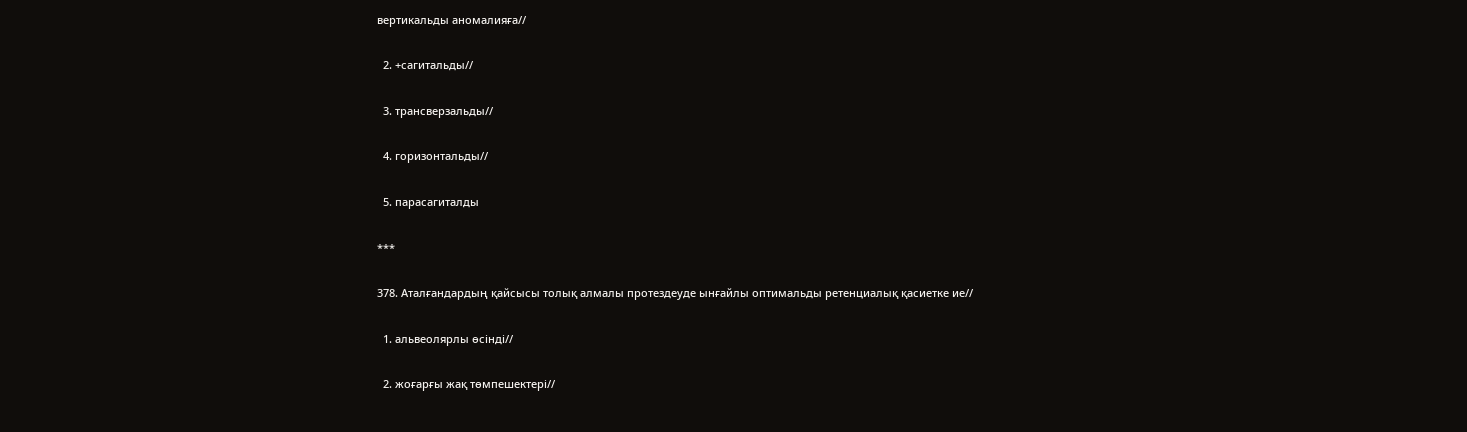вертикальды аномалияға//

  2. +сагитальды//

  3. трансверзальды//

  4. горизонтальды//

  5. парасагиталды

***

378. Аталғандардың қайсысы толық алмалы протездеуде ынғайлы оптимальды ретенциалық қасиетке ие//

  1. альвеолярлы өсінді//

  2. жоғарғы жақ төмпешектері//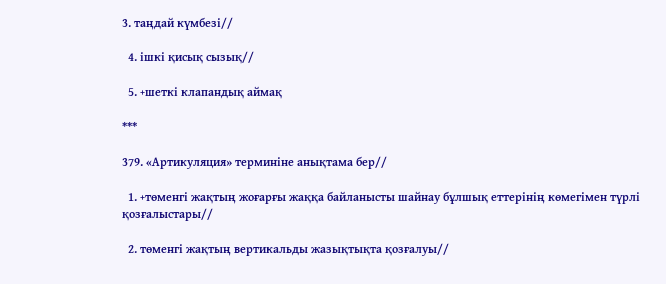3. таңдай күмбезі//

  4. ішкі қисық сызық//

  5. +шеткі клапандық аймақ

***

379. «Артикуляция» терминіне анықтама бер//

  1. +төменгі жақтың жоғарғы жаққа байланысты шайнау бұлшық еттерінің көмегімен түрлі қозғалыстары//

  2. төменгі жақтың вертикальды жазықтықта қозғалуы//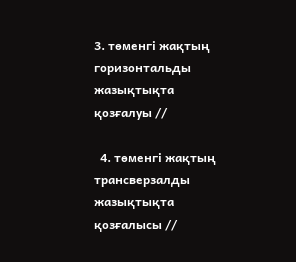3. төменгі жақтың горизонтальды жазықтықта қозғалуы //

  4. төменгі жақтың трансверзалды жазықтықта қозғалысы //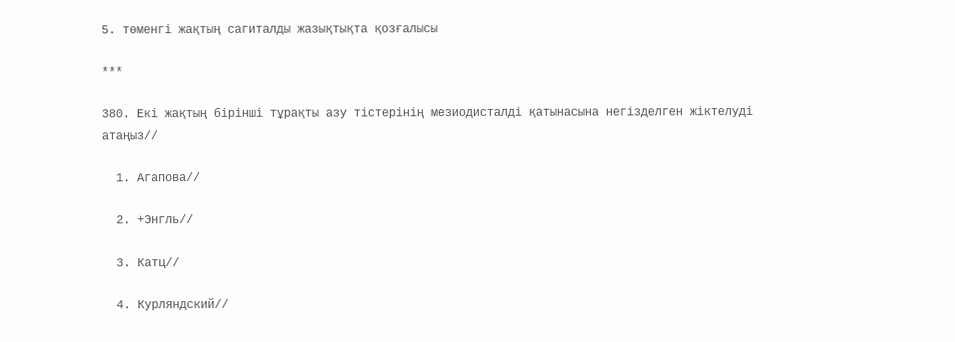5. төменгі жақтың сагиталды жазықтықта қозғалысы

***

380. Екі жақтың бірінші тұрақты азу тістерінің мезиодисталді қатынасына негізделген жіктелуді атаңыз//

  1. Агапова//

  2. +Энгль//

  3. Катц//

  4. Курляндский//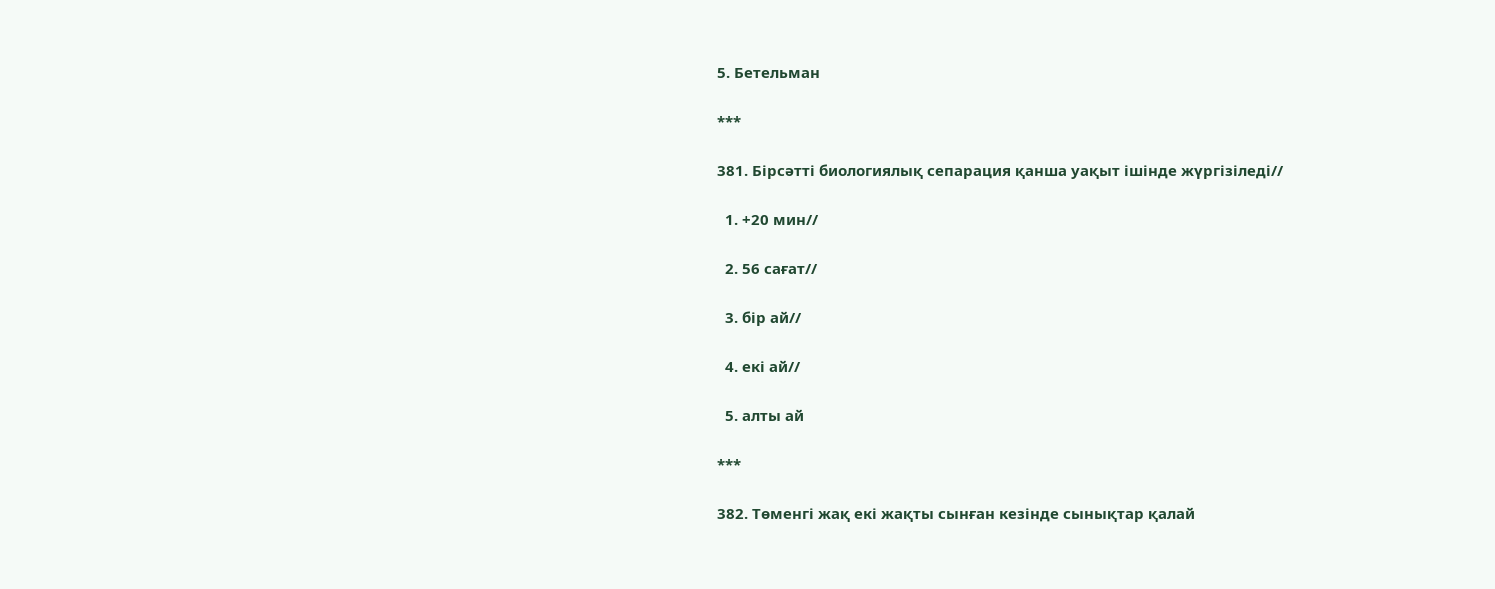5. Бетельман

***

381. Бірсәтті биологиялық сепарация қанша уақыт ішінде жүргізіледі//

  1. +20 мин//

  2. 56 сағат//

  3. бір ай//

  4. екі ай//

  5. алты ай

***

382. Төменгі жақ екі жақты сынған кезінде сынықтар қалай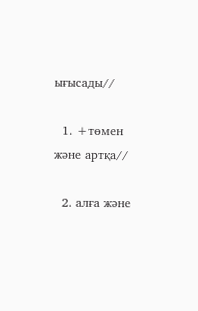ығысады//

  1. +төмен және артқа//

  2. алға және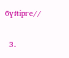бүйірге//

  3.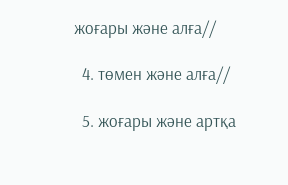жоғары және алға//

  4. төмен және алға//

  5. жоғары және артқа